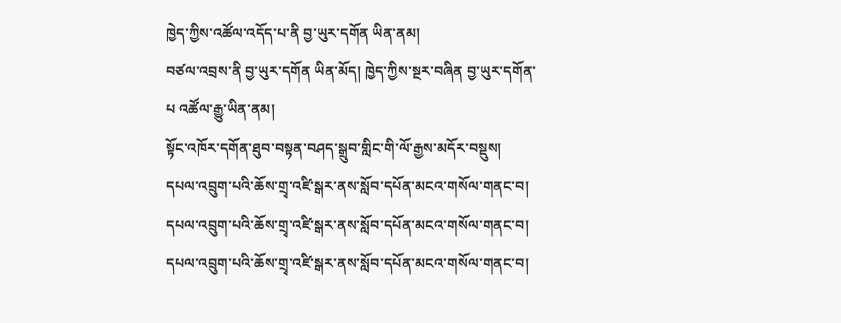ཁྱེད་ཀྱིས་འཚོལ་འདོད་པ་ནི བྱ་ཡུར་དགོན ཡིན་ནམ།
བཙལ་འབྲས་ནི བྱ་ཡུར་དགོན ཡིན་མོད། ཁྱེད་ཀྱིས་སྔར་བཞིན བྱ་ཡུར་དགོན་པ འཚོལ་རྒྱུ་ཡིན་ནམ།
སྟོང་འཁོར་དགོན་ཐུབ་བསྟན་བཤད་སྒྲུབ་གླིང་གི་ལོ་རྒྱས་མདོར་བསྡུས།
དཔལ་འབྲུག་པའི་ཆོས་གྲྭ་འཛི་སྒར་ནས་སློབ་དཔོན་མངའ་གསོལ་གནང་བ།
དཔལ་འབྲུག་པའི་ཆོས་གྲྭ་འཛི་སྒར་ནས་སློབ་དཔོན་མངའ་གསོལ་གནང་བ།
དཔལ་འབྲུག་པའི་ཆོས་གྲྭ་འཛི་སྒར་ནས་སློབ་དཔོན་མངའ་གསོལ་གནང་བ།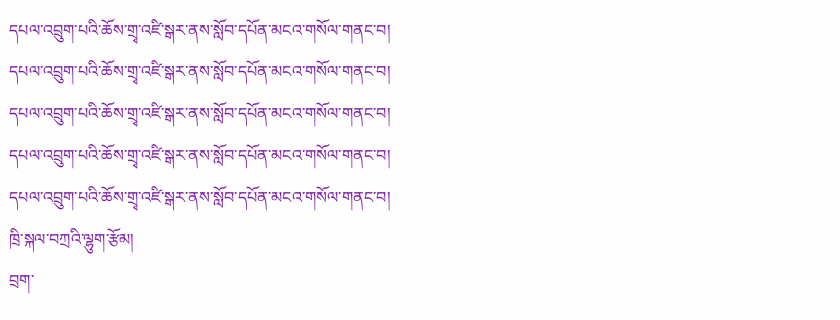དཔལ་འབྲུག་པའི་ཆོས་གྲྭ་འཛི་སྒར་ནས་སློབ་དཔོན་མངའ་གསོལ་གནང་བ།
དཔལ་འབྲུག་པའི་ཆོས་གྲྭ་འཛི་སྒར་ནས་སློབ་དཔོན་མངའ་གསོལ་གནང་བ།
དཔལ་འབྲུག་པའི་ཆོས་གྲྭ་འཛི་སྒར་ནས་སློབ་དཔོན་མངའ་གསོལ་གནང་བ།
དཔལ་འབྲུག་པའི་ཆོས་གྲྭ་འཛི་སྒར་ནས་སློབ་དཔོན་མངའ་གསོལ་གནང་བ།
དཔལ་འབྲུག་པའི་ཆོས་གྲྭ་འཛི་སྒར་ནས་སློབ་དཔོན་མངའ་གསོལ་གནང་བ།
ཁྲི་སྐལ་བཀྲའི་ལྷུག་རྩོམ།
བྲག་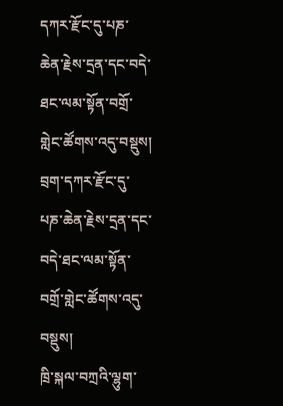དཀར་རྫོང་དུ་པཎ་ཆེན་རྗེས་དྲན་དང་བདེ་ཐང་ལམ་སྟོན་བགྲོ་གླེང་ཚོགས་འདུ་བསྡུས།
བྲག་དཀར་རྫོང་དུ་པཎ་ཆེན་རྗེས་དྲན་དང་བདེ་ཐང་ལམ་སྟོན་བགྲོ་གླེང་ཚོགས་འདུ་བསྡུས།
ཁྲི་སྐལ་བཀྲའི་ལྷུག་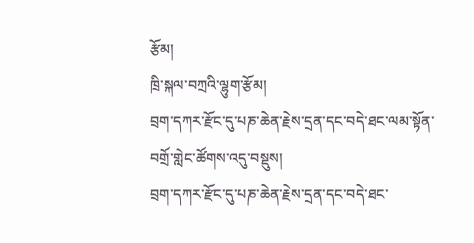རྩོམ།
ཁྲི་སྐལ་བཀྲའི་ལྷུག་རྩོམ།
བྲག་དཀར་རྫོང་དུ་པཎ་ཆེན་རྗེས་དྲན་དང་བདེ་ཐང་ལམ་སྟོན་བགྲོ་གླེང་ཚོགས་འདུ་བསྡུས།
བྲག་དཀར་རྫོང་དུ་པཎ་ཆེན་རྗེས་དྲན་དང་བདེ་ཐང་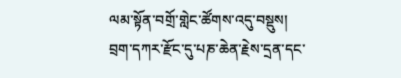ལམ་སྟོན་བགྲོ་གླེང་ཚོགས་འདུ་བསྡུས།
བྲག་དཀར་རྫོང་དུ་པཎ་ཆེན་རྗེས་དྲན་དང་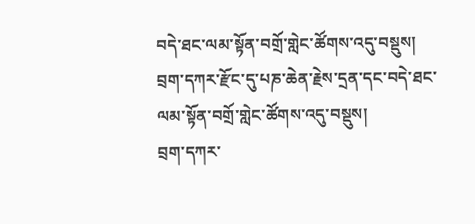བདེ་ཐང་ལམ་སྟོན་བགྲོ་གླེང་ཚོགས་འདུ་བསྡུས།
བྲག་དཀར་རྫོང་དུ་པཎ་ཆེན་རྗེས་དྲན་དང་བདེ་ཐང་ལམ་སྟོན་བགྲོ་གླེང་ཚོགས་འདུ་བསྡུས།
བྲག་དཀར་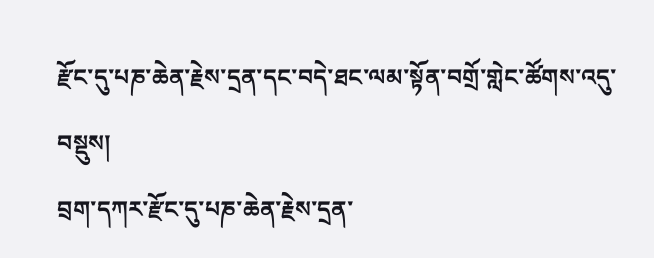རྫོང་དུ་པཎ་ཆེན་རྗེས་དྲན་དང་བདེ་ཐང་ལམ་སྟོན་བགྲོ་གླེང་ཚོགས་འདུ་བསྡུས།
བྲག་དཀར་རྫོང་དུ་པཎ་ཆེན་རྗེས་དྲན་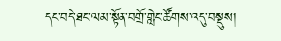དང་བདེ་ཐང་ལམ་སྟོན་བགྲོ་གླེང་ཚོགས་འདུ་བསྡུས།